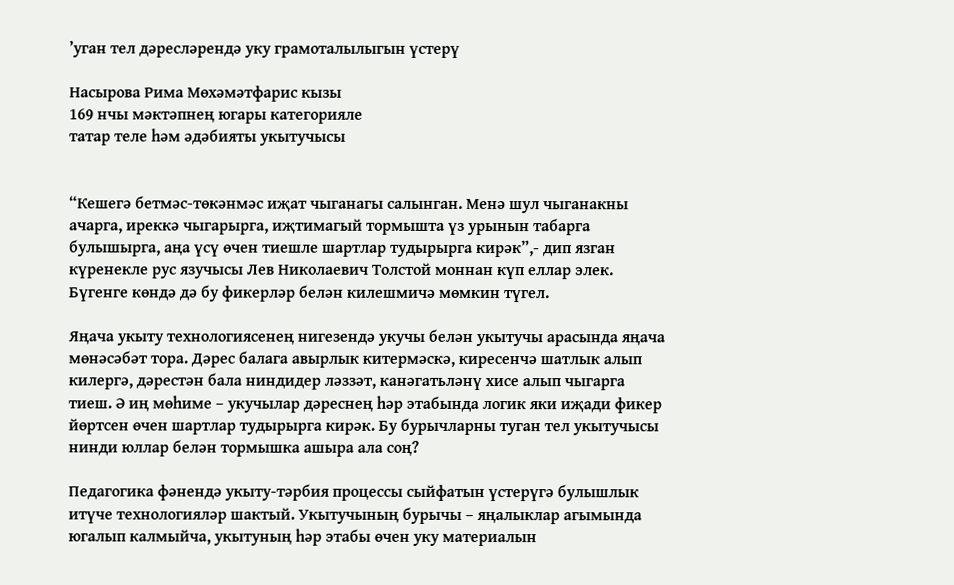’уган тел дәресләрендә уку грамоталылыгын үстерү

Насырова Рима Мөхәмәтфарис кызы
169 нчы мәктәпнең югары категорияле
татар теле һәм әдәбияты укытучысы


“Кешегә бетмәс-төкәнмәс иҗат чыганагы салынган. Менә шул чыганакны ачарга, иреккә чыгарырга, иҗтимагый тормышта үз урынын табарга булышырга, аңа үсү өчен тиешле шартлар тудырырга кирәк”,- дип язган күренекле рус язучысы Лев Николаевич Толстой моннан күп еллар элек. Бүгенге көндә дә бу фикерләр белән килешмичә мөмкин түгел.

Яңача укыту технологиясенең нигезендә укучы белән укытучы арасында яңача мөнәсәбәт тора. Дәрес балага авырлык китермәскә, киресенчә шатлык алып килергә, дәрестән бала ниндидер ләззәт, канәгатьләнү хисе алып чыгарга тиеш. Ә иң мөһиме – укучылар дәреснең һәр этабында логик яки иҗади фикер йөртсен өчен шартлар тудырырга кирәк. Бу бурычларны туган тел укытучысы нинди юллар белән тормышка ашыра ала соң?

Педагогика фәнендә укыту-тәрбия процессы сыйфатын үстерүгә булышлык итүче технологияләр шактый. Укытучының бурычы – яңалыклар агымында югалып калмыйча, укытуның һәр этабы өчен уку материалын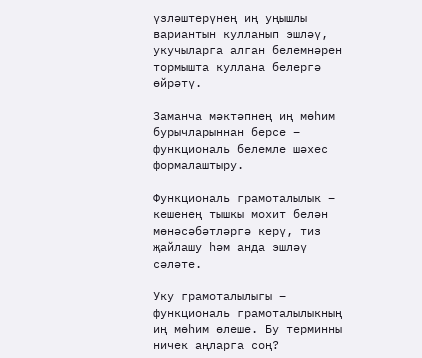үзләштерүнең иң уңышлы вариантын кулланып эшләү, укучыларга алган белемнәрен тормышта куллана белергә өйрәтү.

Заманча мәктәпнең иң мөһим бурычларыннан берсе – функциональ белемле шәхес формалаштыру.

Функциональ грамоталылык – кешенең тышкы мохит белән мөнәсәбәтләргә керү, тиз җайлашу һәм анда эшләү сәләте.

Уку грамоталылыгы – функциональ грамоталылыкның иң мөһим өлеше. Бу терминны ничек аңларга соң?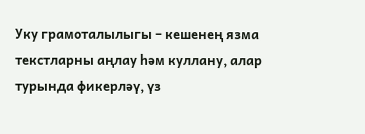Уку грамоталылыгы – кешенең язма текстларны аңлау һәм куллану, алар турында фикерләү, үз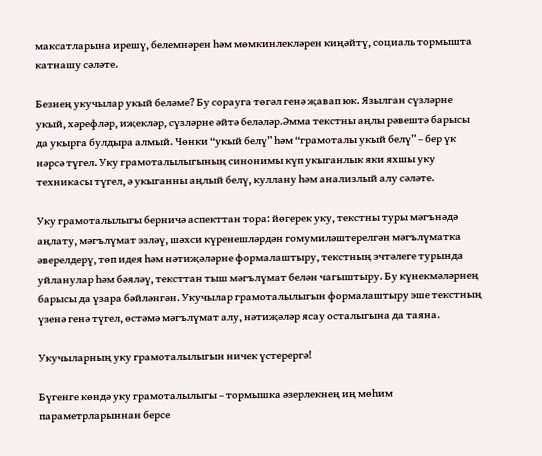максатларына ирешү, белемнәрен һәм мөмкинлекләрен киңәйтү, социаль тормышта катнашу сәләте.

Безнең укучылар укый беләме? Бу сорауга төгәл генә җавап юк. Язылган сүзләрне укый, хәрефләр, иҗекләр, сүзләрне әйтә беләләр.Әмма текстны аңлы рәвештә барысы да укырга булдыра алмый. Чөнки “укый белү” һәм “грамоталы укый белү” – бер үк нәрсә түгел. Уку грамоталылыгының синонимы күп укыганлык яки яхшы уку техникасы түгел, ә укыганны аңлый белү, куллану һәм анализлый алу сәләте.

Уку грамоталылыгы берничә аспекттан тора: йөгерек уку, текстны туры мәгънәдә аңлату, мәгълүмат эзләү, шәхси күренешләрдән гомумиләштерелгән мәгълүматка әверелдерү, төп идея һәм нәтиҗәләрне формалаштыру, текстның эчтәлеге турында уйланулар һәм бәяләү, тексттан тыш мәгълүмат белән чагыштыру. Бу күнекмәләрнең барысы да үзара бәйләнгән. Укучылар грамоталылыгын формалаштыру эше текстның үзенә генә түгел, өстәмә мәгълүмат алу, нәтиҗәләр ясау осталыгына да таяна.

Укучыларның уку грамоталылыгын ничек үстерергә!

Бүгенге көндә уку грамоталылыгы – тормышка әзерлекнең иң мөһим параметрларыннан берсе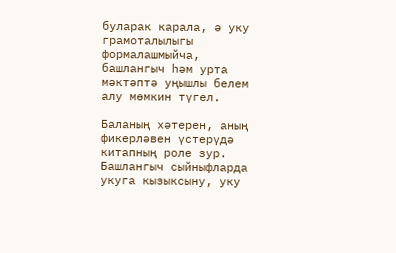буларак карала, ә уку грамоталылыгы формалашмыйча, башлангыч һәм урта мәктәптә уңышлы белем алу мөмкин түгел.

Баланың хәтерен, аның фикерләвен үстерүдә китапның роле зур. Башлангыч сыйныфларда укуга кызыксыну, уку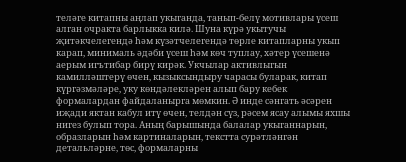теләге китапны аңлап укыганда, танып-белү мотивлары үсеш алган очракта барлыкка килә. Шуна күрә укытучы җитәкчелегендә һәм күзәтчелегендә төрле китапларны укып карап, минималь әдәби үсеш һәм көч туплау, хәтер үсешенә аерым игътибар бирү кирәк. Укчылар активлыгын камилләштерү өчен, кызыксындыру чарасы буларак, китап күргәзмәләре, уку көндәлекләрен алып бару кебек формалардан файдаланырга мөмкин. Ә инде сәнгать әсәрен иҗади яктан кабул итү өчен, телдән сүз, рәсем ясау алымы яхшы нигез булып тора. Аның барышында балалар укыганнарын, образларын һәм картиналарын, текстта сурәтләнгән детальләрне, төс, формаларны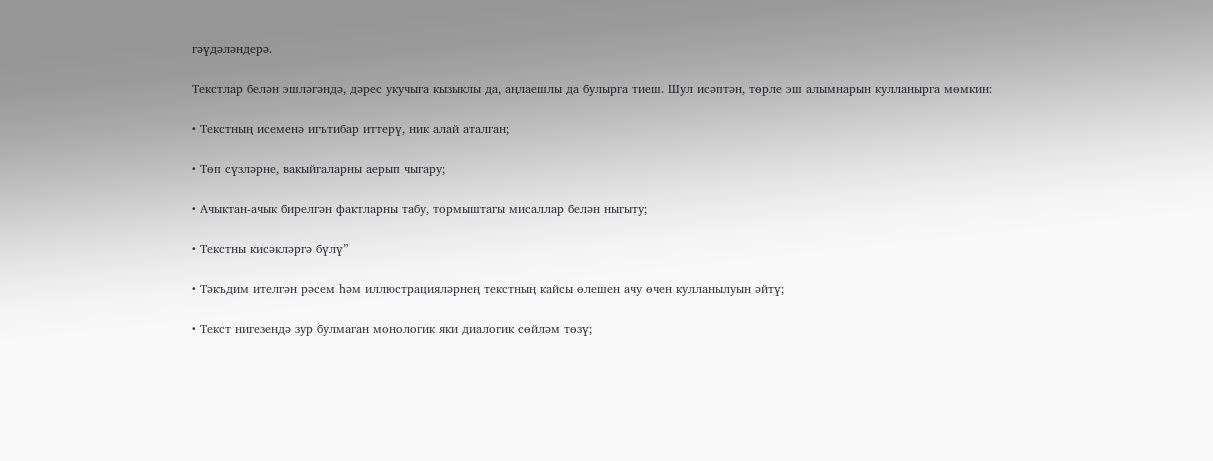гәүдәләндерә.

Текстлар белән эшләгәндә, дәрес укучыга кызыклы да, аңлаешлы да булырга тиеш. Шул исәптән, төрле эш алымнарын кулланырга мөмкин:

• Текстның исеменә игътибар иттерү, ник алай аталган;

• Төп сүзләрне, вакыйгаларны аерып чыгару;

• Ачыктан-ачык бирелгән фактларны табу, тормыштагы мисаллар белән ныгыту;

• Текстны кисәкләргә бүлү”

• Тәкъдим ителгән рәсем һәм иллюстрацияләрнең текстның кайсы өлешен ачу өчен кулланылуын әйтү;

• Текст нигезендә зур булмаган монологик яки диалогик сөйләм төзү;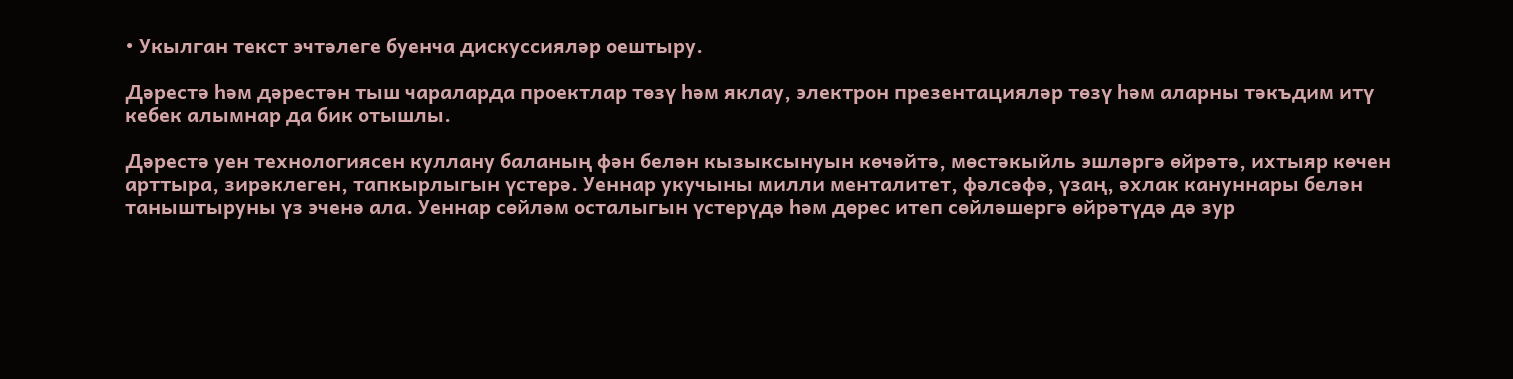• Укылган текст эчтәлеге буенча дискуссияләр оештыру.

Дәрестә һәм дәрестән тыш чараларда проектлар төзү һәм яклау, электрон презентацияләр төзү һәм аларны тәкъдим итү кебек алымнар да бик отышлы.

Дəрестə уен технологиясен куллану баланың фəн белəн кызыксынуын көчəйтə, мөстəкыйль эшлəргə өйрəтə, ихтыяр көчен арттыра, зирəклеген, тапкырлыгын үстерə. Уеннар укучыны милли менталитет, фəлсəфə, үзаң, əхлак кануннары белəн таныштыруны үз эченə ала. Уеннар сөйлəм осталыгын үстерүдə һəм дөрес итеп сөйлəшергə өйрəтүдə дə зур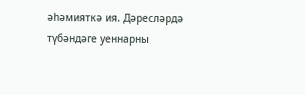əһəмияткə ия. Дәресләрдә түбәндәге уеннарны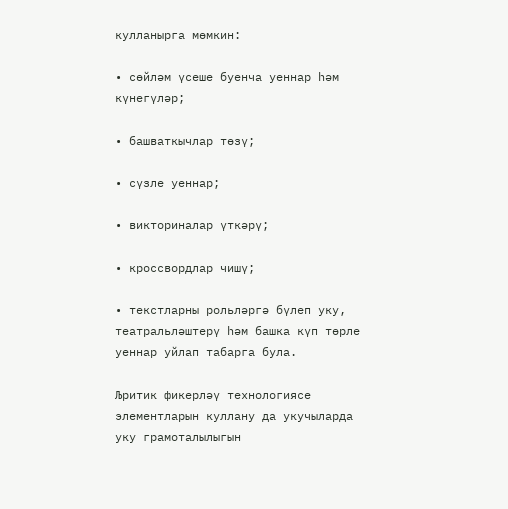кулланырга мөмкин:

• сөйләм үсеше буенча уеннар һәм күнегүләр;

• башваткычлар төзү;

• сүзле уеннар;

• викториналар үткәрү;

• кроссвордлар чишү;

• текстларны рольләргә бүлеп уку, театральләштерү һәм башка күп төрле уеннар уйлап табарга була.

Љритик фикерләү технологиясе элементларын куллану да укучыларда уку грамоталылыгын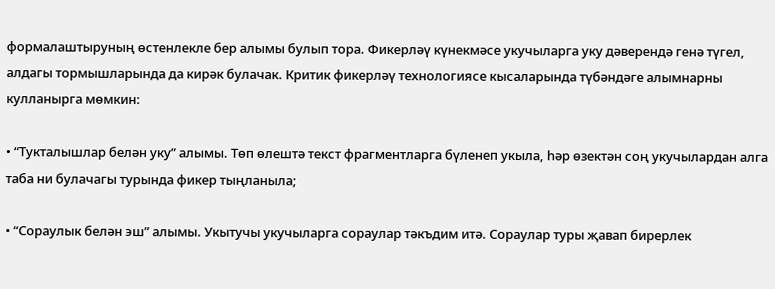формалаштыруның өстенлекле бер алымы булып тора. Фикерләү күнекмәсе укучыларга уку дәверендә генә түгел, алдагы тормышларында да кирәк булачак. Критик фикерләү технологиясе кысаларында түбәндәге алымнарны кулланырга мөмкин:

• “Тукталышлар белән уку” алымы. Төп өлештә текст фрагментларга бүленеп укыла, һәр өзектән соң укучылардан алга таба ни булачагы турында фикер тыңланыла;

• “Сораулык белән эш” алымы. Укытучы укучыларга сораулар тәкъдим итә. Сораулар туры җавап бирерлек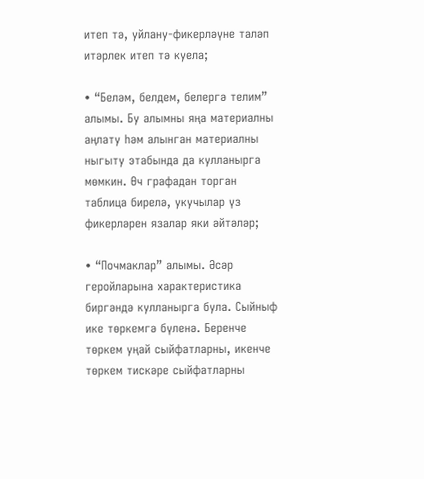итеп тә, уйлану-фикерләүне таләп итәрлек итеп тә куела;

• “Беләм, белдем, белергә телим” алымы. Бу алымны яңа материалны аңлату һәм алынган материалны ныгыту этабында да кулланырга мөмкин. Өч графадан торган таблица бирелә, укучылар үз фикерләрен язалар яки әйтәләр;

• “Почмаклар” алымы. Әсәр геройларына характеристика биргәндә кулланырга була. Сыйныф ике төркемгә бүленә. Беренче төркем уңай сыйфатларны, икенче төркем тискәре сыйфатларны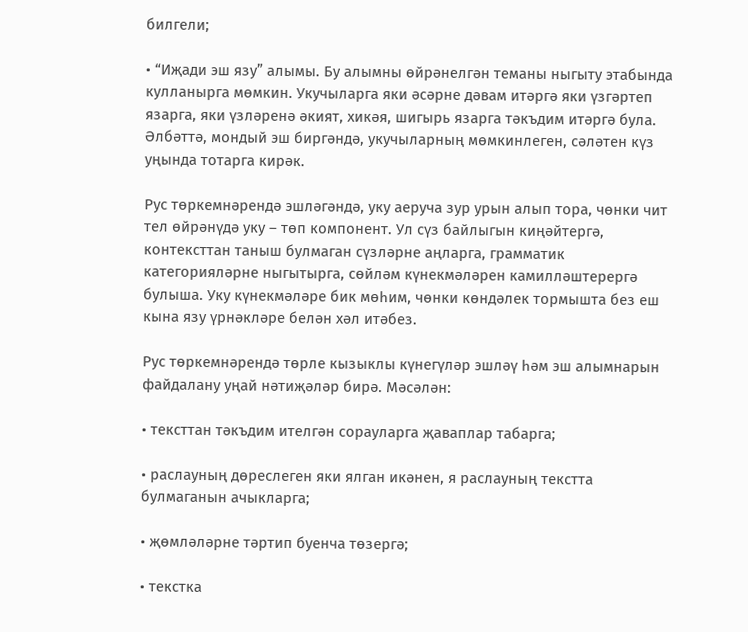билгели;

• “Иҗади эш язу” алымы. Бу алымны өйрәнелгән теманы ныгыту этабында кулланырга мөмкин. Укучыларга яки әсәрне дәвам итәргә яки үзгәртеп язарга, яки үзләренә әкият, хикәя, шигырь язарга тәкъдим итәргә була. Әлбәттә, мондый эш биргәндә, укучыларның мөмкинлеген, сәләтен күз уңында тотарга кирәк.

Рус төркемнәрендә эшләгәндә, уку аеруча зур урын алып тора, чөнки чит тел өйрәнүдә уку – төп компонент. Ул сүз байлыгын киңәйтергә, контексттан таныш булмаган сүзләрне аңларга, грамматик категорияләрне ныгытырга, сөйләм күнекмәләрен камилләштерергә булыша. Уку күнекмәләре бик мөһим, чөнки көндәлек тормышта без еш кына язу үрнәкләре белән хәл итәбез.

Рус төркемнәрендә төрле кызыклы күнегүләр эшләү һәм эш алымнарын файдалану уңай нәтиҗәләр бирә. Мәсәлән:

• тексттан тәкъдим ителгән сорауларга җаваплар табарга;

• раслауның дөреслеген яки ялган икәнен, я раслауның текстта булмаганын ачыкларга;

• җөмләләрне тәртип буенча төзергә;

• текстка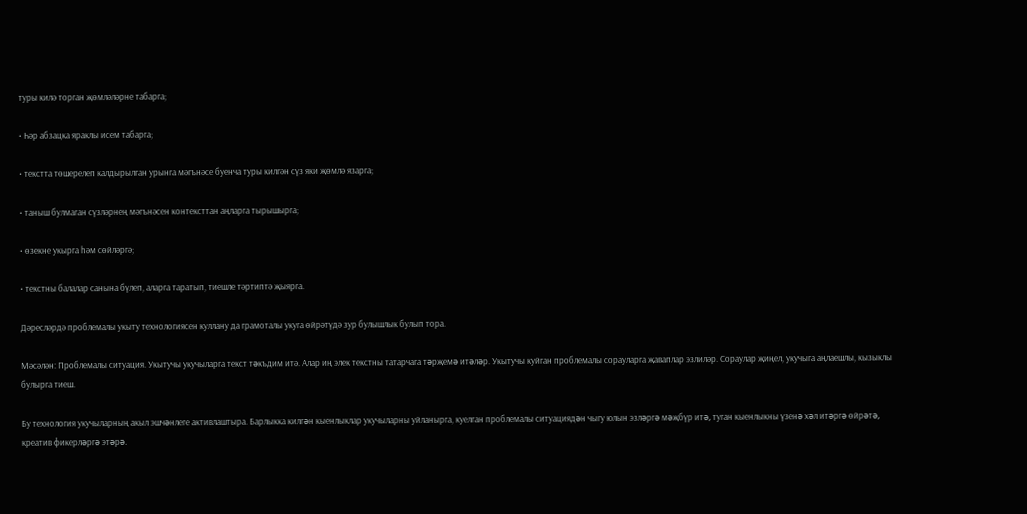туры килә торган җөмләләрне табарга;

• Һәр абзацка яраклы исем табарга;

• текстта төшерелеп калдырылган урынга мәгънәсе буенча туры килгән сүз яки җөмлә язарга;

• таныш булмаган сүзләрнең мәгънәсен контексттан аңларга тырышырга;

• өзекне укырга һәм сөйләргә;

• текстны балалар санына бүлеп, аларга таратып, тиешле тәртиптә җыярга.

Дәресләрдә проблемалы укыту технологиясен куллану да грамоталы укуга өйрәтүдә зур булышлык булып тора.

Мәсәлән: Проблемалы ситуация. Укытучы укучыларга текст тəкъдим итә. Алар иң элек текстны татарчага тəрҗемə итəлəр. Укытучы куйган проблемалы сорауларга җаваплар эзлиләр. Сораулар җиңел, укучыга аңлаешлы, кызыклы булырга тиеш.

Бу технология укучыларның акыл эшчəнлеге активлаштыра. Барлыкка килгəн кыенлыклар укучыларны уйланырга, куелган проблемалы ситуациядəн чыгу юлын эзлəргə мəҗбүр итə, туган кыенлыкны үзенə хəл итəргə өйрəтə, креатив фикерлəргə этəрə.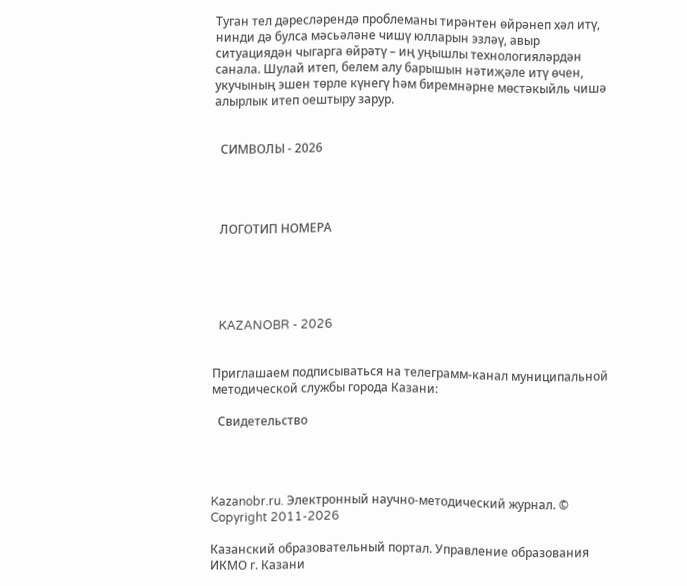Туган тел дəреслəрендə проблеманы тирəнтен өйрəнеп хəл итү, нинди дə булса мəсьəлəне чишү юлларын эзлəү, авыр ситуациядəн чыгарга өйрəтү – иң уңышлы технологиялəрдəн санала. Шулай итеп, белем алу барышын нəтиҗəле итү өчен, укучының эшен төрле күнегү һəм биремнəрне мөстəкыйль чишə алырлык итеп оештыру зарур.


  СИМВОЛЫ - 2026




  ЛОГОТИП НОМЕРА





  KAZANOBR - 2026


Приглашаем подписываться на телеграмм-канал муниципальной методической службы города Казани:

  Свидетельство




Kazanobr.ru. Электронный научно-методический журнал. © Copyright 2011-2026

Казанский образовательный портал. Управление образования ИКМО г. Казани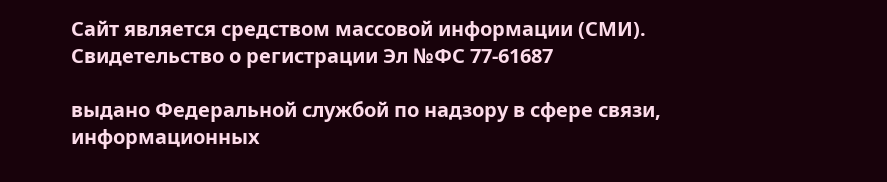Сайт является средством массовой информации (СМИ). Свидетельство о регистрации Эл №ФС 77-61687

выдано Федеральной службой по надзору в сфере связи, информационных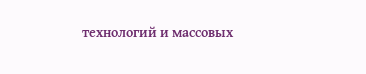технологий и массовых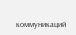коммуникаций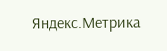Яндекс.Метрика